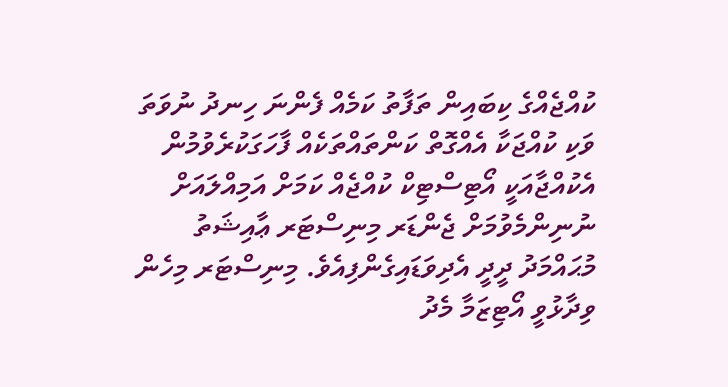ކުއްޖެއްގެ ކިބައިން ތަފާތު ކަމެއް ފެންނަ ހިނދު ނުވަތަ ވަކި ކުއްޖަކާ އެއްގޮތް ކަންތައްތަކެއް ފާހަގަކުރެވުމުން އެކުއްޖާއަކީ އޯޓިސްޓިކް ކުއްޖެއް ކަމަށް އަމިއްލައަށް ނުނިންމެވުމަށް ޖެންޑަރ މިނިސްޓަރ ޢާއިޝަތު މުޙައްމަދު ދީދީ އެދިވަޑައިގެންފިއެވެ. މިނިސްޓަރ މިހެން ވިދާޅުވީ އޯޓިޒަމާ މެދު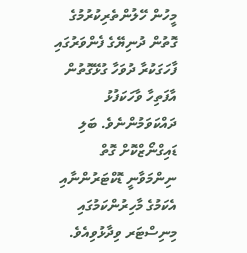މީހުން ހޭލުންތެރިކުރުމުގެ ގޮތުން ދުނިޔޭގެ ފެންވަރުގައި ފާހަގަކުރާ ދުވަހާ ގުޅޭގޮތުން އާފަތިހާ ވާހަކަފުޅު ދައްކަވަމުންނެވެ. ބަލި ޑައިގްނޯޒްކޮށް ގޮތް ނިންމަވާނީ ޑޮކްޓަރުންނާއި އެކަމުގެ މާހިރުންކަމުގައި މިނިސްޓަރ ވިދާޅުވިއެވެ.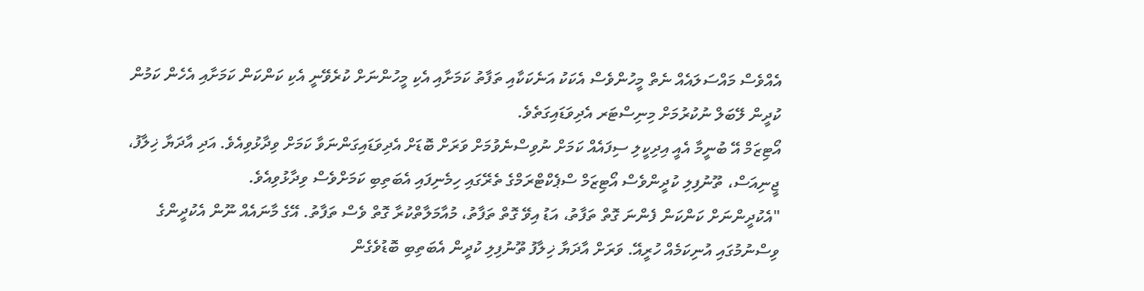އެއްވެސް މައްސަލައެއް ނެތް މީހުންވެސް އެކަކު އަނެކަކާއި ތަފާތު ކަމަށާއި އެކި މީހުންނަށް ކުރެވޭނީ އެކި ކަންކަން ކަމަށާއި އެހެން ކަމުން ކުދީން ލޭބަލް ނުކުރުމަށް މިނިސްޓަރ އެދިވަޑައިގަތެވެ.
އޯޓިޒަމް އޭ ބުނީމާ އެއީ އިދިކީލި ސިފައެއް ކަމަށް ނުވިސްނެވުމަށް ވަރަށް ބޮޑަށް އެދިވަޑައިގަންނަވާ ކަމަށް ވިދާޅުވިއެވެ. އަދި އާދަޔާ ޚިލާފު، ޖީނިއަސް، ތޫނުފިލި ކުދީންވެސް އޯޓިޒަމް ސްޕެކްޓްރަމްގެ ތެރޭގައި ހިމެނިފައި އެބަތިބި ކަމަށްވެސް ވިދާޅުވިއެވެ.
"އެކުދީންނަށް ކަންކަން ފެންނަ ގޮތް ތަފާތު، އަޑު އިވޭ ގޮތް ތަފާތު، މުއާމަލާތްކުރާ ގޮތް ވެސް ތަފާތު. އޭގެ މާނައެއް ނޫން އެކުދީންގެ ވިސްނުމުގައި އުނިކަމެއް ހުރީއޭ. ވަރަށް އާދަޔާ ޚިލާފު ތޫނުފިލި ކުދީން އެބަތިބި ބޮޑުވެގެން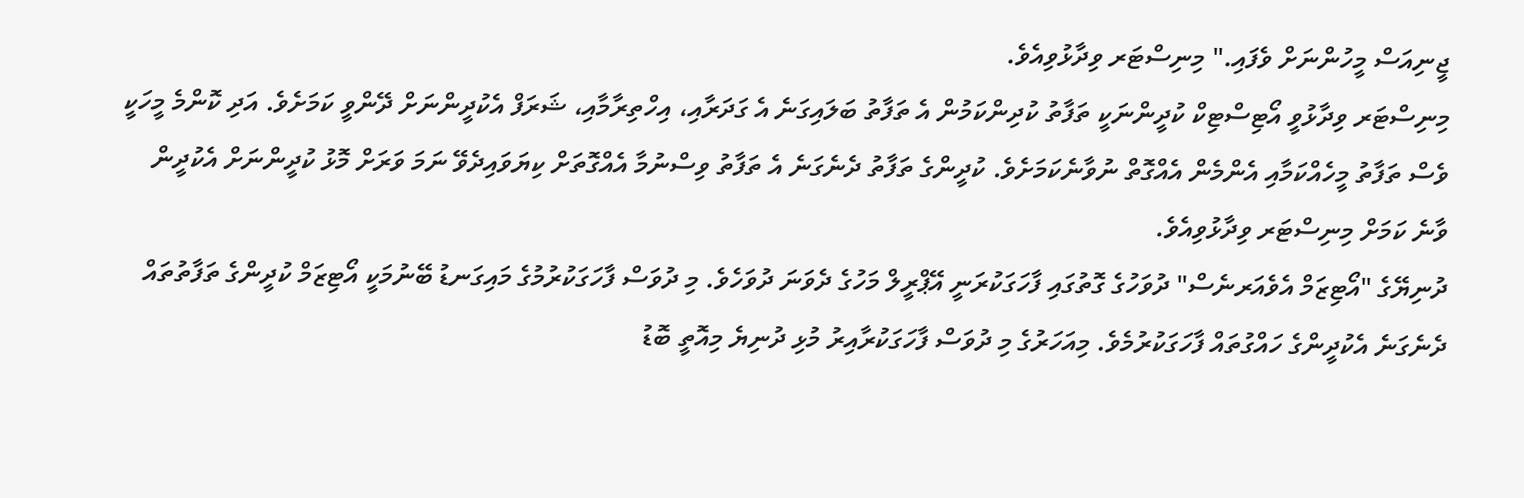ޖީނިއަސް މީހުންނަށް ވެފައި." މިނިސްޓަރ ވިދާޅުވިއެވެ.
މިނިސްޓަރ ވިދާޅުވީ އޯޓިސްޓިކް ކުދީންނަކީ ތަފާތު ކުދިންކަމުން އެ ތަފާތު ބަލައިގަނެ އެ ގަދަރާއި، އިހްތިރާމާއި، ޝަރަފް އެކުދީންނަށް ދޭންވީ ކަމަށެވެ. އަދި ކޮންމެ މީހަކީ ވެސް ތަފާތު މީހެއްކަމާއި އެންމެން އެއްގޮތް ނުވާނެކަމަށެވެ. ކުދީންގެ ތަފާތު ދެނެގަނެ އެ ތަފާތު ވިސްނުމާ އެއްގޮތަށް ކިޔަވައިދެވޭ ނަމަ ވަރަށް މޮޅު ކުދީންނަށް އެކުދީން ވާނެ ކަމަށް މިނިސްޓަރ ވިދާޅުވިއެވެ.
ދުނިޔޭގެ "އޯޓިޒަމް އެވެއަރނެސް" ދުވަހުގެ ގޮތުގައި ފާހަގަކުރަނީ އޭޕްރީލް މަހުގެ ދެވަނަ ދުވަހެވެ. މި ދުވަސް ފާހަގަކުރުމުގެ މައިގަނޑު ބޭނުމަކީ އޯޓިޒަމް ކުދީންގެ ތަފާތުތައް ދެނެގަނެ އެކުދީންގެ ހައްގުތައް ފާހަގަކުރުމެވެ. މިއަހަރުގެ މި ދުވަސް ފާހަގަކުރާއިރު މުޅި ދުނިޔެ މިއޮތީ ބޮޑު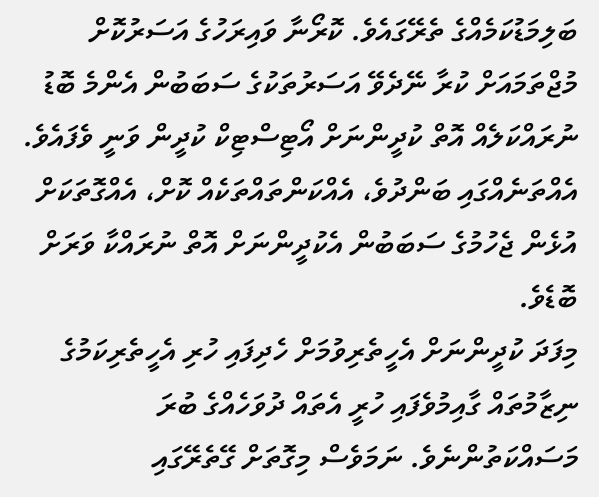ބަލިމަޑުކަމެއްގެ ތެރޭގައެވެ. ކޮރޯނާ ވައިރަހުގެ އަސަރުކޮށް މުޖްތަމައަށް ކުރާ ނޭދެވޭ އަސަރުތަކުގެ ސަބަބުން އެންމެ ބޮޑު ނުރައްކަލެއް އޮތް ކުދީންނަށް އޯޓިސްޓިކް ކުދީން ވަނީ ވެފައެވެ. އެއްތަނެއްގައި ބަންދުވެ، އެއްކަންތައްތަކެއް ކޮށް، އެއްގޮތަކަށް އުޅެން ޖެހުމުގެ ސަބަބުން އެކުދީންނަށް އޮތް ނުރައްކާ ވަރަށް ބޮޑެވެ.
މިފަދަ ކުދީންނަށް އެހީތެރިވުމަށް ހެދިފައި ހުރި އެހީތެރިކަމުގެ ނިޒާމުތައް ގާއިމުވެފައި ހުރީ އެތައް ދުވަހެއްގެ ބުރަ މަސައްކަތުންނެވެ. ނަމަވެސް މިގޮތަށް ގޭތެރޭގައި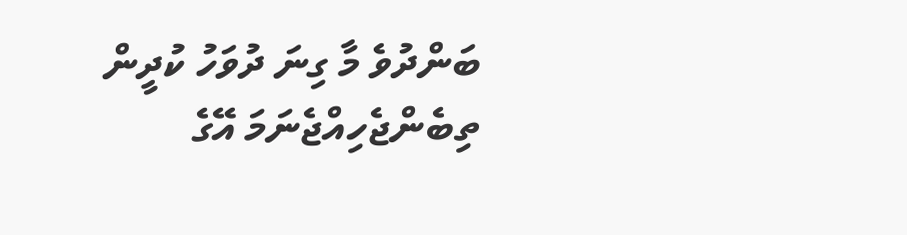ބަންދުވެ މާ ގިނަ ދުވަހު ކުދީން ތިބެންޖެހިއްޖެނަމަ އޭގެ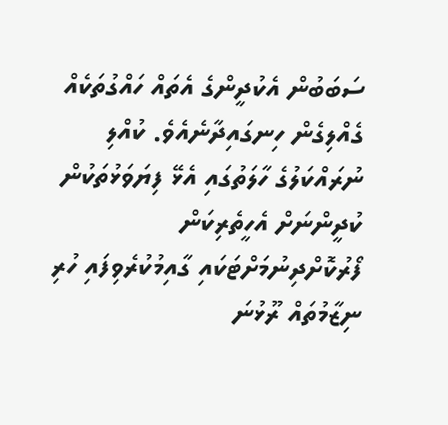ސަބަބުން އެކުދީންގެ އެތައް ހައްގުތަކެއް ގެއްލިގެން ހިނގައިދާނެއެވެ. ކުއްލި ނުރައްކަލުގެ ހާލަތުގައި އެޅޭ ފިޔަވަޅުތަކުން ކުދީންނަށް އެހީތެރިކަން ފޯރުކޮށްދިނުމަށްޓަކައި ގާއިމުކުރެވިފައި ހުރި ނިޒާމުތައް ރޫޅުނަ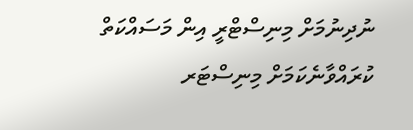ނުދިނުމަށް މިނިސްޓްރީ އިން މަސައްކަތް ކުރައްވާނެކަމަށް މިނިސްޓަރ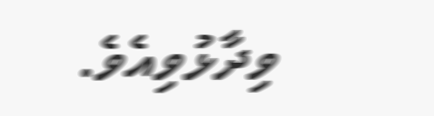ވިދާޅުވިއެވެ.